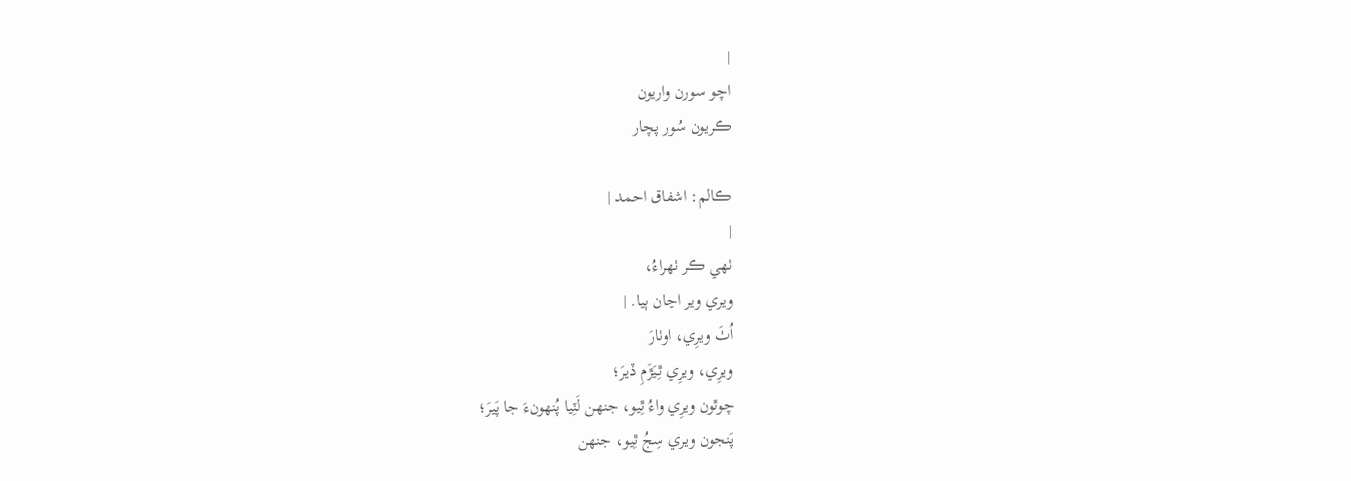|
اچو سورن واريون
ڪريون سُور پچار

ڪالم: اشفاق احمد |
|
ٺهي ڪر ٺهراءُ،
ويري وير اڃان ٻيا. |
اُٺَ ويرِي، اوٺارَ
ويرِي، ويرِي ٿِـيَڙَمِ ڏيرَ؛
چوٿون ويرِي واءُ ٿِيو، جنھن لَٽِيا پُنھونءَ جا پَيرَ؛
پَنجون ويري سِجُ ٿِيو، جنھن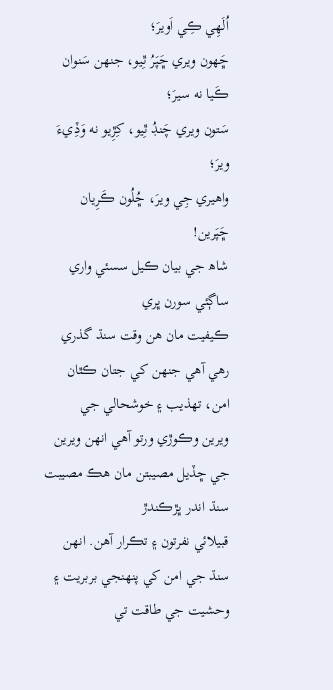اُلَهِي ڪِي اَويرَ؛
ڇَھون ويري ڇَپَرُ ٿِيو، جنھن سَنوان ڪَيا نه سيرَ؛
سَتون ويري چَنڊُ ٿِيو، کِڙِيو نه وَڏِيءَ ويرَ؛
واھيري جِي ويرَ، ڇُلُون ڪَرِيان ڇَپَرين!
شاھ جي بيان ڪيل سسئي واري ساڳئي سورن ڀري
ڪيفيت مان هن وقت سنڌ گذري رهي آهي جنهن کي جتان ڪٿان امن، تهذيب ۽ خوشحالي جي
ويرين وڪوڙي ورتو آهي انهن ويرين جي ڇڏيل مصيبتن مان هڪ مصيبت سنڌ اندر ڀڙڪندڙ
قبيلائي نفرتون ۽ تڪرار آهن. انهن سنڌ جي امن کي پنهنجي بربريت ۽ وحشيت جي طاقت تي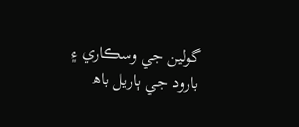گولين جي وسڪاري ۽ بارود جي ٻاريل باھ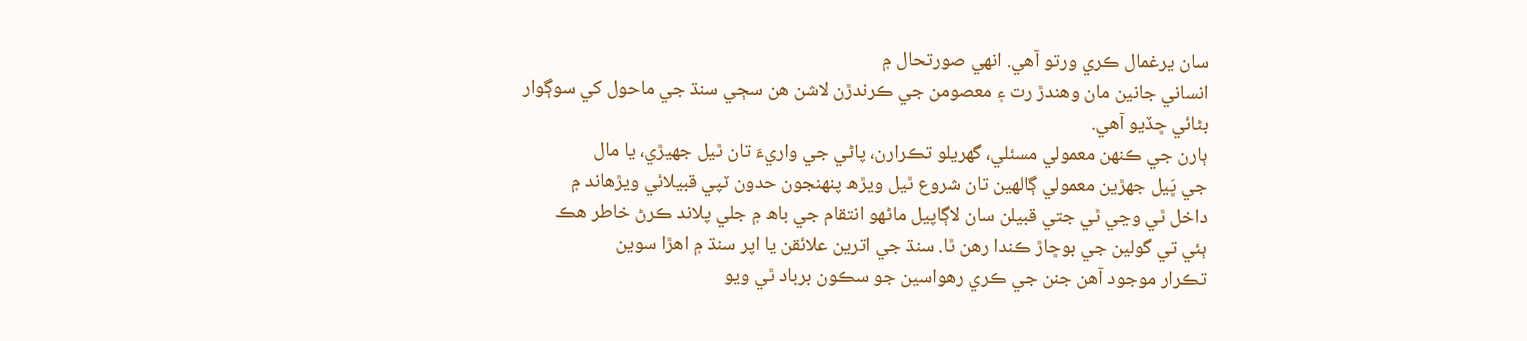سان يرغمال ڪري ورتو آهي. انهي صورتحال ۾
انساني جانين مان وهندڙ رت ۽ معصومن جي ڪرندڙن لاشن هن سڄي سنڌ جي ماحول کي سوڳوار
بڻائي ڇڏيو آهي.
ٻارن جي ڪنهن معمولي مسئلي، گھريلو تڪرارن، پاڻي جي واريءَ تان ٿيل جھيڙي، يا مال
جي ڀَيل جھڙين معمولي ڳالهين تان شروع ٿيل ويڙھ پنهنجون حدون ٽپي قبيلائي ويڙهاند ۾
داخل ٿي وڃي ٿي جتي قبيلن سان لاڳاپيل ماڻهو انتقام جي باھ ۾ جلي پلاند ڪرڻ خاطر هڪ
ٻئي تي گولين جي بوڇاڙ ڪندا رهن ٿا. سنڌ جي اترين علائقن يا اپر سنڌ ۾ اهڙا سوين
تڪرار موجود آهن جنن جي ڪري رهواسين جو سڪون برباد ٿي ويو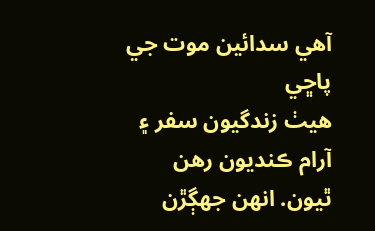آهي سدائين موت جي پاڇي
هيٺ زندگيون سفر ۽ آرام ڪنديون رهن ٿيون. انهن جھڳڙن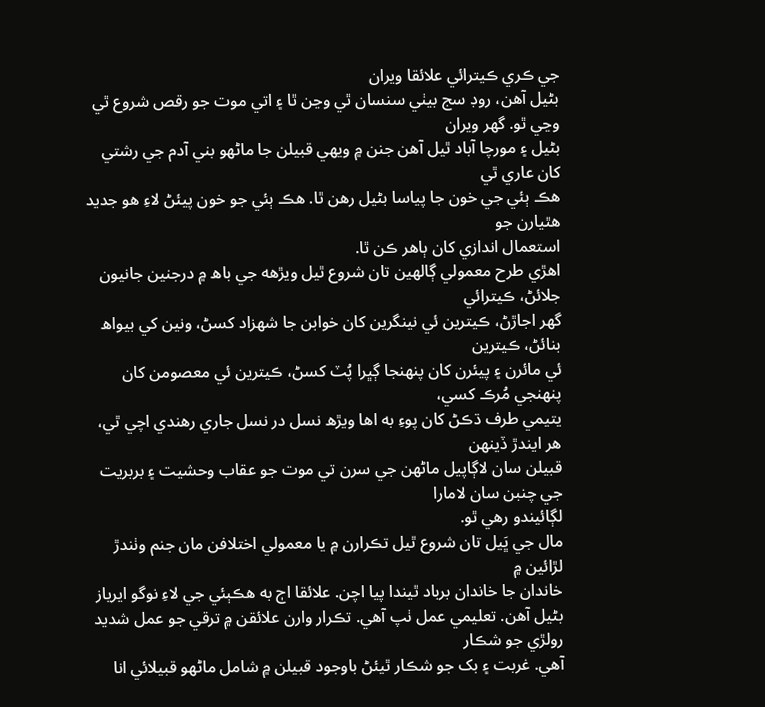جي ڪري ڪيترائي علائقا ويران
بڻيل آهن، روڊ سج بيٺي سنسان ٿي وڃن ٿا ۽ اتي موت جو رقص شروع ٿي وڃي ٿو. گھر ويران
بڻيل ۽ مورچا آباد ٿيل آهن جنن ۾ ويهي قبيلن جا ماڻهو بني آدم جي رشتي کان عاري ٿي
هڪ ٻئي جي خون جا پياسا بڻيل رهن ٿا. هڪ ٻئي جو خون پيئڻ لاءِ هو جديد هٿيارن جو
استعمال اندازي کان ٻاهر ڪن ٿا.
اهڙي طرح معمولي ڳالهين تان شروع ٿيل ويڙهه جي باھ ۾ درجنين جانيون جلائڻ، ڪيترائي
گھر اجاڙڻ، ڪيترين ئي نينگرين کان خوابن جا شهزاد کسڻ، ونين کي بيواھ بنائڻ، ڪيترين
ئي مائرن ۽ پيئرن کان پنهنجا ڳڀرا پُٽ کسڻ، ڪيترين ئي معصومن کان پنهنجي مُرڪ کسي،
يتيمي طرف ڌڪڻ کان پوءِ به اها ويڙھ نسل در نسل جاري رهندي اچي ٿي، هر ايندڙ ڏينهن
قبيلن سان لاڳاپيل ماڻهن جي سرن تي موت جو عقاب وحشيت ۽ بربريت جي چنبن سان لامارا
لڳائيندو رهي ٿو.
مال جي ڀَيل تان شروع ٿيل تڪرارن ۾ يا معمولي اختلافن مان جنم وٺندڙ لڙائين ۾
خاندان جا خاندان برباد ٿيندا پيا اچن. علائقا اڄ به هڪٻئي جي لاءِ نوگو ايرياز
بڻيل آهن. تعليمي عمل ٺپ آهي. تڪرار وارن علائقن ۾ ترقي جو عمل شديد رولڙي جو شڪار
آهي. غربت ۽ بک جو شڪار ٿيئڻ باوجود قبيلن ۾ شامل ماڻهو قبيلائي انا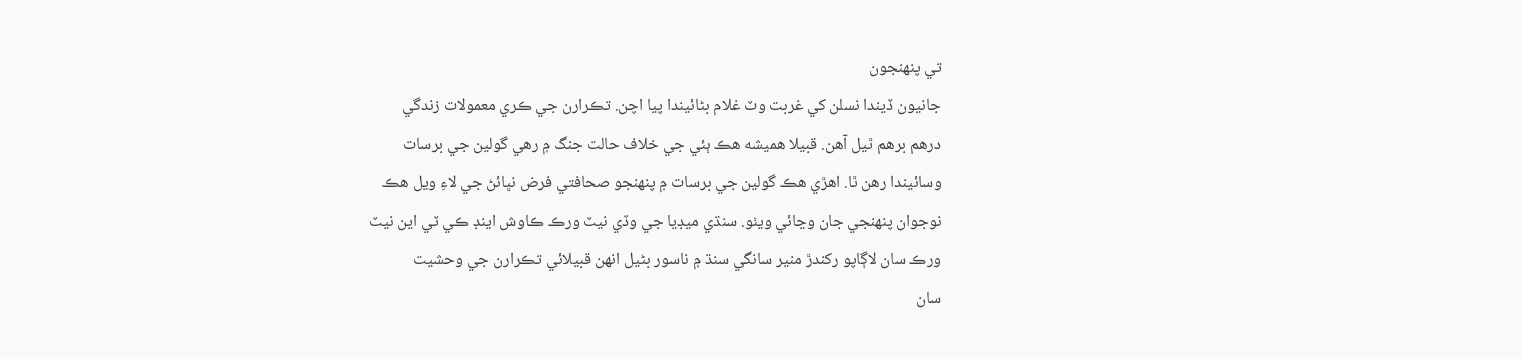تي پنهنجون
جانيون ڏيندا نسلن کي غربت وٽ غلام بڻائيندا پيا اچن. تڪرارن جي ڪري معمولات زندگي
درهم برهم ٿيل آهن. قبيلا هميشه هڪ ٻئي جي خلاف حالت جنگ ۾ رهي گولين جي برسات
وسائيندا رهن ٿا. اهڙي هڪ گولين جي برسات ۾ پنهنجو صحافتي فرض نڀائڻ جي لاءِ ويل هڪ
نوجوان پنهنجي جان وڃائي ويٺو. سنڌي ميڊيا جي وڏي نيٽ ورڪ ڪاوش اينڊ ڪي ٽي اين نيٽ
ورڪ سان لاڳاپو رکندڙ منير سانگي سنڌ ۾ ناسور بڻيل انهن قبيلائي تڪرارن جي وحشيت
سان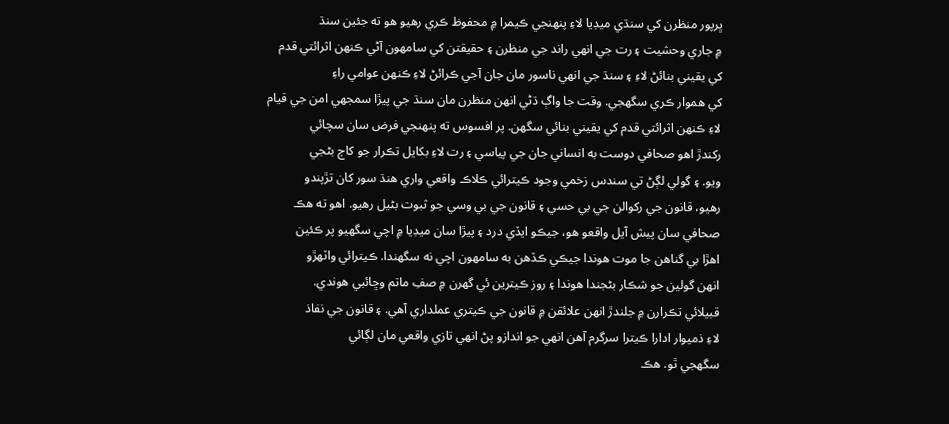ڀرپور منظرن کي سنڌي ميڊيا لاءِ پنهنجي ڪيمرا ۾ محفوظ ڪري رهيو هو ته جئين سنڌ
۾ جاري وحشيت ۽ رت جي انهي راند جي منظرن ۽ حقيقتن کي سامهون آڻي ڪنهن اثرائتي قدم
کي يقيني بنائڻ لاءِ ۽ سنڌ جي انهي ناسور مان جان آجي ڪرائڻ لاءِ ڪنهن عوامي راءِ
کي هموار ڪري سگھجي. وقت جا واڳ ڌڻي انهن منظرن مان سنڌ جي پيڙا سمجهي امن جي قيام
لاءِ ڪنهن اثرائتي قدم کي يقيني بنائي سگھن. پر افسوس ته پنهنجي فرض سان سچائي
رکندڙ اهو صحافي دوست به انساني جان جي پياسي ۽ رت لاءِ بکايل تڪرار جو کاڄ بڻجي
ويو. ۽ گولي لڳڻ تي سندس زخمي وجود ڪيترائي ڪلاڪ واقعي واري هنڌ سور کان تڙپندو
رهيو، قانون جي رکوالن جي بي حسي ۽ قانون جي بي وسي جو ثبوت بڻيل رهيو. اهو ته هڪ
صحافي سان پيش آيل واقعو هو، جيڪو ايڏي درد ۽ پيڙا سان ميڊيا ۾ اچي سگھيو پر ڪئين
اهڙا بي گناهن جا موت هوندا جيڪي ڪڏهن به سامهون اچي نه سگھندا. ڪيترائي واٽهڙو
انهن گولين جو شڪار بڻجندا هوندا ۽ روز ڪيترين ئي گھرن ۾ صفِ ماتم وڇائبي هوندي.
قبيلائي تڪرارن ۾ جلندڙ انهن علائقن ۾ قانون جي ڪيتري عملداري آهي. ۽ قانون جي نفاذ
لاءِ ذميوار ادارا ڪيترا سرگرم آهن انهي جو اندازو پڻ انهي تازي واقعي مان لڳائي
سگھجي ٿو. هڪ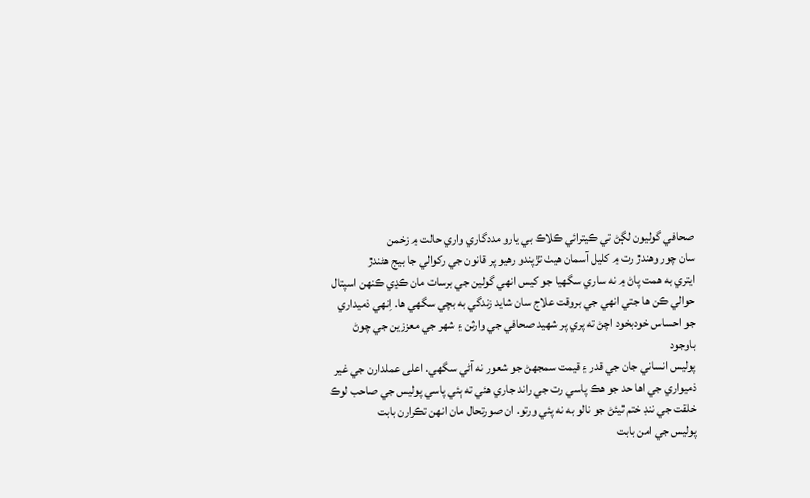صحافي گوليون لڳڻ تي ڪيترائي ڪلاڪ بي يارو مددگاري واري حالت ۾ زخمن
سان چور وهندڙ رت ۾ کليل آسمان هيٺ تڙپندو رهيو پر قانون جي رکوالي جا بيج هڻندڙ
ايتري به همت پاڻ ۾ نه ساري سگھيا جو کيس انهي گولين جي برسات مان ڪڍي ڪنهن اسپتال
حوالي ڪن ها جتي انهي جي بروقت علاج سان شايد زندگي به بچي سگھي ها. اِنهي ذميداري
جو احساس خودبخود اچڻ ته پري پر شهيد صحافي جي وارثن ۽ شهر جي معززين جي چوڻ باوجود
پوليس انساني جان جي قدر ۽ قيمت سمجھڻ جو شعور نه آڻي سگھي. اعلى عملدارن جي غير
ذميواري جي اها حد جو هڪ پاسي رت جي راند جاري هئي ته ٻئي پاسي پوليس جي صاحب لوڪ
خلقت جي ننڊ ختم ٿيئڻ جو نالو به نه پئي ورتو. ان صورتحال مان انهن تڪرارن بابت
پوليس جي امن بابت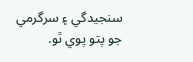سنجيدگي ۽ سرگرمي جو پتو پوي ٿو.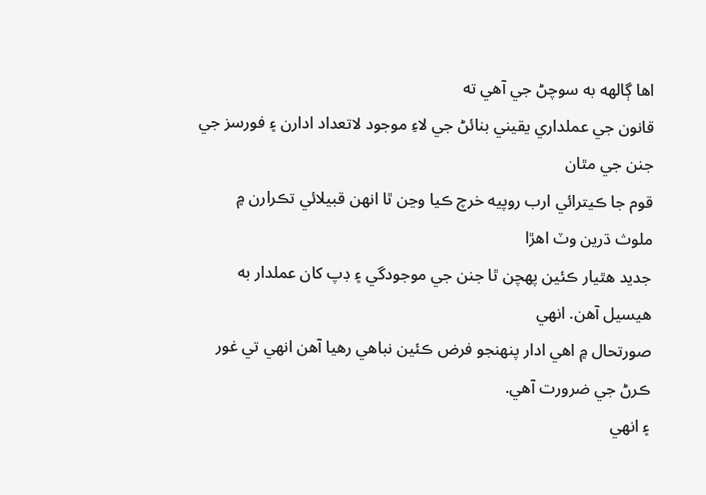اها ڳالهه به سوچڻ جي آهي ته
قانون جي عملداري يقيني بنائڻ جي لاءِ موجود لاتعداد ادارن ۽ فورسز جي جنن جي مٿان
قوم جا ڪيترائي ارب روپيه خرچ ڪيا وڃن ٿا انهن قبيلائي تڪرارن ۾ ملوث ڌرين وٽ اهڙا
جديد هٿيار ڪئين پهچن ٿا جنن جي موجودگي ۽ ڊپ کان عملدار به هيسيل آهن. انهي
صورتحال ۾ اهي ادار پنهنجو فرض ڪئين نباهي رهيا آهن انهي تي غور ڪرڻ جي ضرورت آهي.
۽ انهي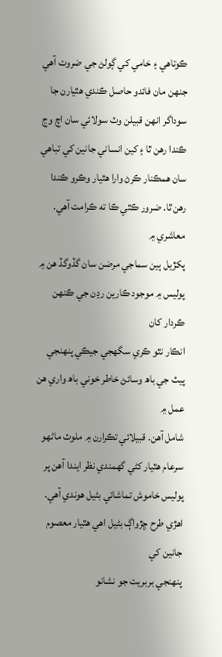ڪوتاهي ۽ خامي کي ڳولڻ جي ضروت آهي جنهن مان فائدو حاصل ڪندي هٿيارن جا
سوداگر انهن قبيلن وٽ سولائي سان اچ وڃ ڪندا رهن ٿا ۽ کين انساني جانين کي تباهي
سان همڪنار ڪرڻ وارا هٿيار وڪرو ڪندا رهن ٿا. ضرور ڪٿي ڪا ته ڪرامت آهي. معاشري ۾
پکڙيل ٻين سماجي مرضن سان گڏوگڏ هن ۾ پوليس ۾ موجود ڪارين رڍن جي ڪنهن ڪردار کان
انڪار نٿو ڪري سگھجي جيڪي پنهنجي پيٽ جي باھ وسائڻ خاطر خوني باھ واري هن عمل ۾
شامل آهن. قبيلائي تڪرارن ۾ ملوث ماڻهو سرعام هٿيار کڻي گھمندي نظر ايندا آهن پر
پوليس خاموش تماشائي بڻيل هوندي آهي. اهڙي طرح ڇڙواڳ بڻيل اهي هٿيار معصوم جانين کي
پنهنجي بربريت جو نشانو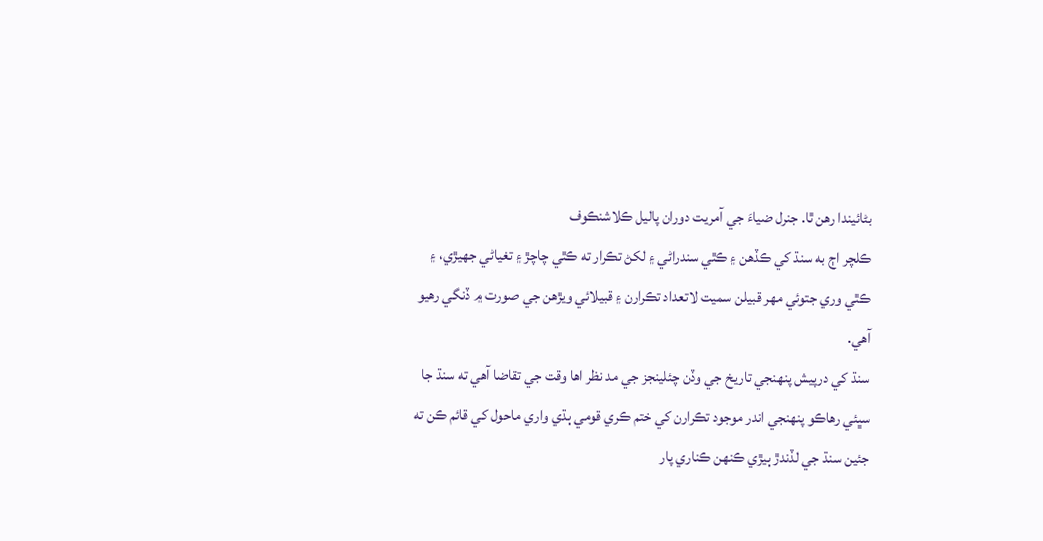بڻائيندا رهن ٿا. جنرل ضياءَ جي آمريت دوران پاليل ڪلاشنڪوف
ڪلچر اڄ به سنڌ کي ڪڏهن ۽ ڪٿي سندراڻي ۽ لکڻ تڪرار ته ڪٿي چاچڙ ۽ تغياڻي جھيڙي، ۽
ڪٿي وري جتوئي مهر قبيلن سميت لاتعداد تڪرارن ۽ قبيلائي ويڙهن جي صورت ۾ ڏنگي رهيو
آهي.
سنڌ کي درپيش پنهنجي تاريخ جي وڏن چئلينجز جي مد نظر اها وقت جي تقاضا آهي ته سنڌ جا
سڀئي رهاڪو پنهنجي اندر موجود تڪرارن کي ختم ڪري قومي ٻڌي واري ماحول کي قائم ڪن ته
جئين سنڌ جي لڏندڙ ٻيڙي ڪنهن ڪناري پار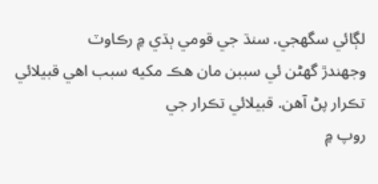لڳائي سگھجي. سنڌ جي قومي ٻڌي ۾ رڪاوٽ
وجھندڙ گھڻن ئي سببن مان هڪ مکيه سبب اهي قبيلائي تڪرار پڻ آهن. قبيلائي تڪرار جي
روپ ۾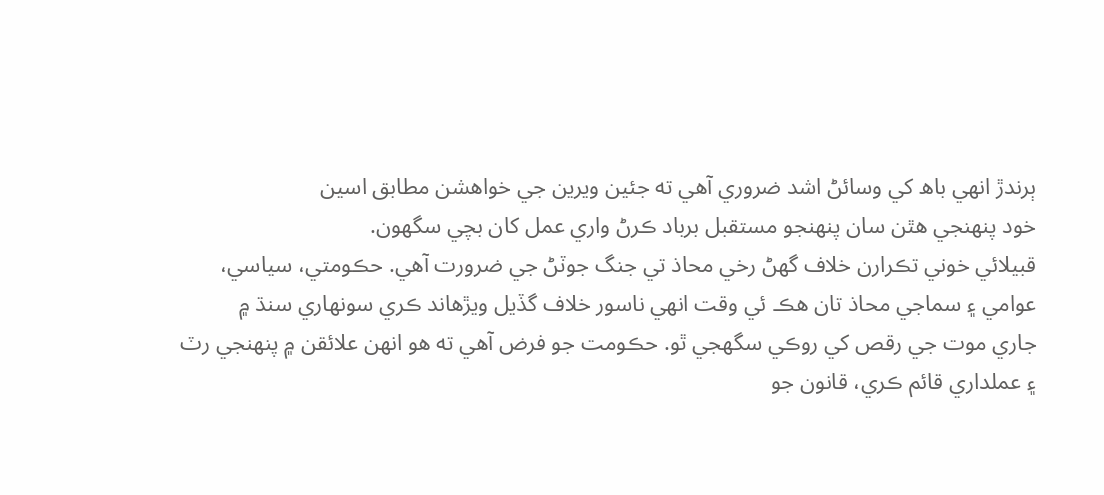ٻرندڙ انهي باھ کي وسائڻ اشد ضروري آهي ته جئين ويرين جي خواهشن مطابق اسين
خود پنهنجي هٿن سان پنهنجو مستقبل برباد ڪرڻ واري عمل کان بچي سگھون.
قبيلائي خوني تڪرارن خلاف گھڻ رخي محاذ تي جنگ جوٽڻ جي ضرورت آهي. حڪومتي، سياسي،
عوامي ۽ سماجي محاذ تان هڪ ئي وقت انهي ناسور خلاف گڏيل ويڙهاند ڪري سونهاري سنڌ ۾
جاري موت جي رقص کي روڪي سگھجي ٿو. حڪومت جو فرض آهي ته هو انهن علائقن ۾ پنهنجي رٽ
۽ عملداري قائم ڪري، قانون جو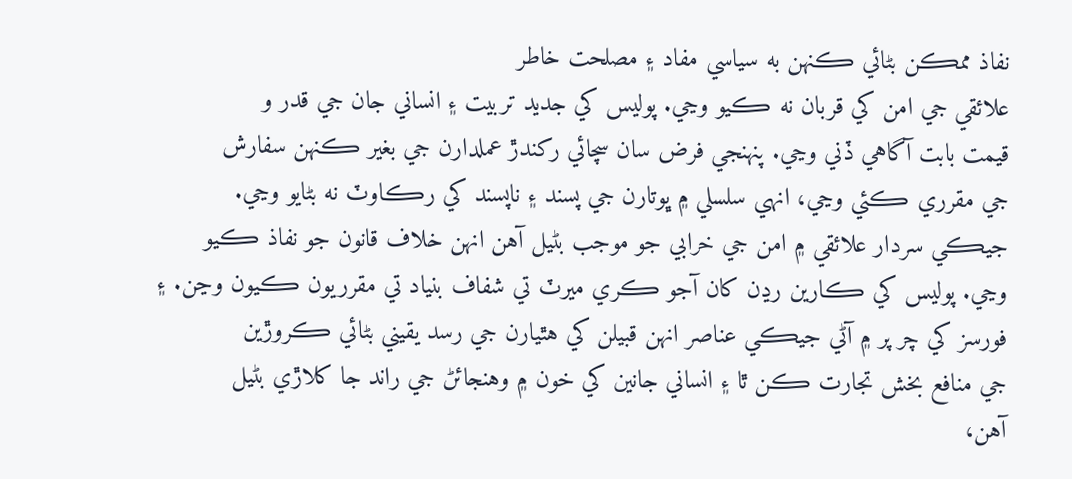نفاذ ممڪن بڻائي ڪنهن به سياسي مفاد ۽ مصلحت خاطر
علائقي جي امن کي قربان نه ڪيو وڃي. پوليس کي جديد تربيت ۽ انساني جان جي قدر و
قيمت بابت آگاهي ڏني وڃي. پنهنجي فرض سان سچائي رکندڙ عملدارن جي بغير ڪنهن سفارش
جي مقرري ڪئي وڃي، انهي سلسلي ۾ ڀوتارن جي پسند ۽ ناپسند کي رڪاوٽ نه بڻايو وڃي.
جيڪي سردار علائقي ۾ امن جي خرابي جو موجب بڻيل آهن انهن خلاف قانون جو نفاذ ڪيو
وڃي. پوليس کي ڪارين رڍن کان آجو ڪري ميرٽ تي شفاف بنياد تي مقرريون ڪيون وڃن. ۽
فورسز کي چر پر ۾ آڻي جيڪي عناصر انهن قبيلن کي هٿيارن جي رسد يقيني بڻائي ڪروڙين
جي منافع بخش تجارت ڪن ٿا ۽ انساني جانين کي خون ۾ وهنجائڻ جي راند جا کلاڙي بڻيل
آهن،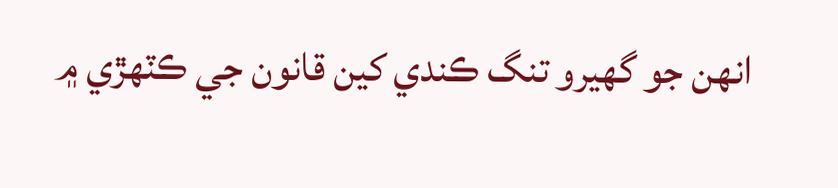انهن جو گھيرو تنگ ڪندي کين قانون جي ڪٽهڙي ۾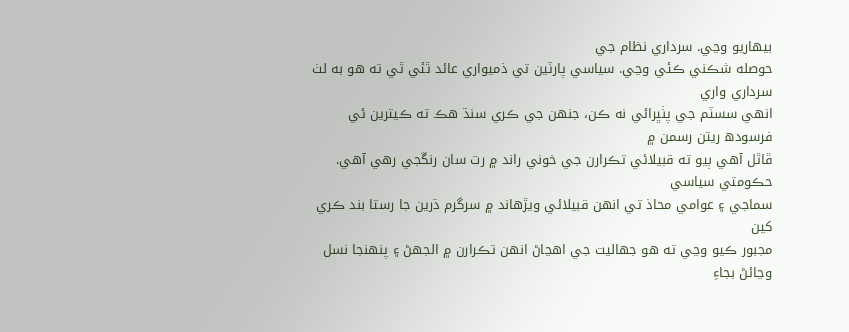بيهاريو وڃي. سرداري نظام جي
حوصله شڪني ڪئي وڃي. سياسي پارٽين تي ذميواري عائد ٿئي ٿي ته هو به لٺ سرداري واري
انهي سسٽم جي پٺڀرائي نه ڪن، جنهن جي ڪري سنڌ هڪ ته ڪيترين ئي فرسودھ ريتن رسمن ۾
ڦاٿل آهي ٻيو ته قبيلائي تڪرارن جي خوني راند ۾ رت سان رنڱجي رهي آهي. حڪومتي سياسي
سماجي ۽ عوامي محاذ تي انهن قبيلائي ويڙهاند ۾ سرگرم ڌرين جا رستا بند ڪري کين
مجبور ڪيو وڃي ته هو جھاليت جي اهڃاڻ انهن تڪرارن ۾ الجھڻ ۽ پنهنجا نسل وڃائڻ بجاءِ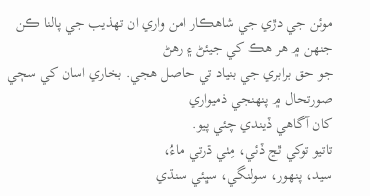موئن جي دڙي جي شاهڪار امن واري ان تهذيب جي پالنا ڪن جنهن ۾ هر هڪ کي جيئڻ ۽ رهڻ
جو حق برابري جي بنياد تي حاصل هجي. بخاري اسان کي سڄي صورتحال ۾ پنهنجي ذميواري
کان آگاهي ڏيندي چئي پيو.
تاتيو توکي ٿڃ ڏئي، مِٺي ڌرتي ماءُ،
سيد، پنهور، سولنگي، سڀئي سنڌي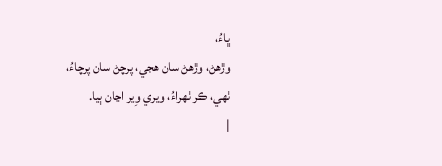ڀاءُ،
وڙهڻ، وڙهڻ سان هجي، پرچڻ سان پرچاءُ،
ٺهي، ڪر ٺهراءُ، ويري وِير اڃان ٻيا.
|